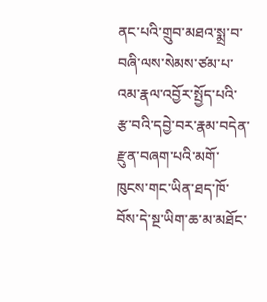ནང་པའི་གྲུབ་མཐའ་སྨྲ་བ་བཞི་ལས་སེམས་ཙམ་པ་འམ་རྣལ་འབྱོར་སྤྱོད་པའི་རྩ་བའི་དབྱེ་བར་རྣམ་བདེན་རྫུན་བཞག་པའི་མགོ་ཁུངས་གང་ཡིན་ཐད་ཁོ་བོས་དེ་སྔ་ཡིག་ཆ་མ་མཐོང་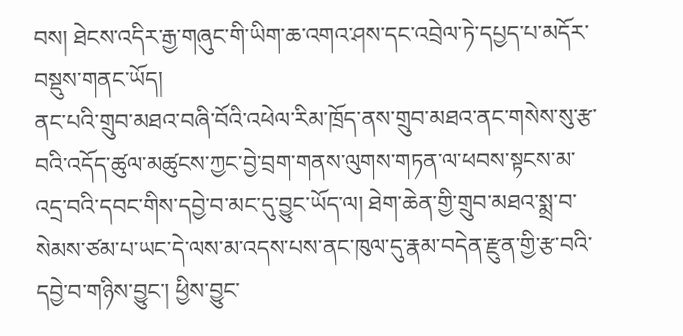བས། ཐེངས་འདིར་རྒྱ་གཞུང་གི་ཡིག་ཆ་འགའ་ཤས་དང་འབྲེལ་ཏེ་དཔྱད་པ་མདོར་བསྡུས་གནང་ཡོད།
ནང་པའི་གྲུབ་མཐའ་བཞི་བོའི་འཕེལ་རིམ་ཁྲོད་ནས་གྲུབ་མཐའ་ནང་གསེས་སུ་རྩ་བའི་འདོད་ཚུལ་མཚུངས་ཀྱང་བྱེ་བྲག་གནས་ལུགས་གཏན་ལ་ཕབས་སྟངས་མ་འདྲ་བའི་དབང་གིས་དབྱེ་བ་མང་དུ་བྱུང་ཡོད་ལ། ཐེག་ཆེན་གྱི་གྲུབ་མཐའ་སྨྲ་བ་སེམས་ཙམ་པ་ཡང་དེ་ལས་མ་འདས་པས་ནང་ཁུལ་དུ་རྣམ་བདེན་རྫུན་གྱི་རྩ་བའི་དབྱེ་བ་གཉིས་བྱུང་། ཕྱིས་བྱུང་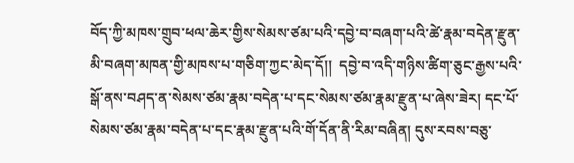བོད་ཀྱི་མཁས་གྲུབ་ཕལ་ཆེར་གྱིས་སེམས་ཙམ་པའི་དབྱེ་བ་བཞག་པའི་ཚེ་རྣམ་བདེན་རྫུན་མི་བཞག་མཁན་གྱི་མཁས་པ་གཅིག་ཀྱང་མེད་དོ།།  དབྱེ་བ་འདི་གཉིས་ཚིག་ཅུང་རྒྱས་པའི་སྒོ་ནས་བཤད་ན་སེམས་ཙམ་རྣམ་བདེན་པ་དང་སེམས་ཙམ་རྣམ་རྫུན་པ་ཞེས་ཟེར། དང་པོ་སེམས་ཙམ་རྣམ་བདེན་པ་དང་རྣམ་རྫུན་པའི་གོ་དོན་ནི་རིམ་བཞིན། དུས་རབས་བཅུ་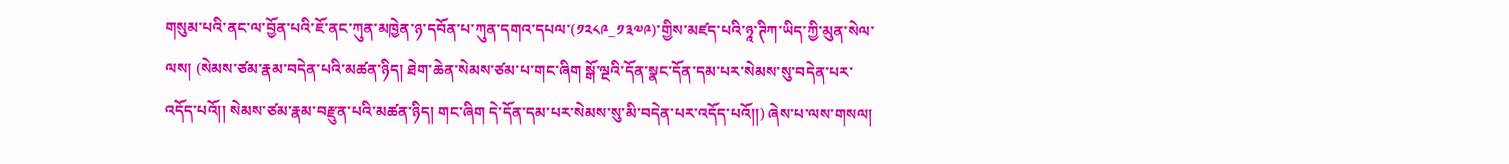གསུམ་པའི་ནང་ལ་བྱོན་པའི་ཇོ་ནང་ཀུན་མཁྱེན་ཉ་དབོན་པ་ཀུན་དགའ་དཔལ་(༡༢༨༩_༡༣༧༩)་གྱིས་མཛད་པའི་ཉཱ་ཊིཀ་ཡིད་ཀྱི་མུན་སེལ་ལས། (སེམས་ཙམ་རྣམ་བདེན་པའི་མཚན་ཉིད། ཐེག་ཆེན་སེམས་ཙམ་པ་གང་ཞིག སྒོ་ལྔའི་དོན་སྣང་དོན་དམ་པར་སེམས་སུ་བདེན་པར་འདོད་པའོ།། སེམས་ཙམ་རྣམ་བརྫུན་པའི་མཚན་ཉིད། གང་ཞིག དེ་དོན་དམ་པར་སེམས་སུ་མི་བདེན་པར་འདོད་པའོ།།) ཞེས་པ་ལས་གསལ།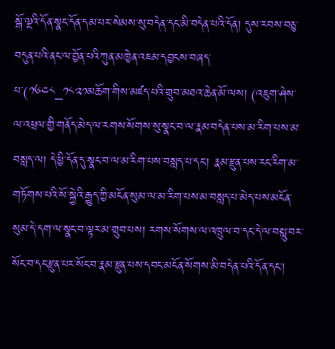སྒོ་ལྔའི་དོན་སྣང་དོན་དམ་པར་སེམས་སུ་བདེན་དང་མི་བདེན་པའི་དོན། དུས་རབས་བཅུ་བདུན་པའི་ནང་ལ་བྱོན་པའི་ཀུན་མཁྱེན་འཇམ་དབྱངས་བཞད་པ་(༡༦༤༨_༡༨༢༡མཆོག་གིས་མཛད་པའི་གྲུབ་མཐའ་ཆེན་མོ་ལས། (འཇུག་ཤེས་ལ་འཕྲལ་གྱི་གནོད་མེད་ལ་རགས་སོགས་སུ་སྣང་བ་ལ་རྣམ་བདེན་པས་མ་རིག་པས་མ་བསླད་ལ། དེ་ཕྱི་དོན་དུ་སྣང་བ་ལ་མ་རིག་པས་བསླད་པ་དང་། རྣམ་རྫུན་པས་རང་རིག་མ་གཏོགས་པའི་སོ་སྐྱེའི་རྒྱུད་ཀྱི་མངོན་སུམ་ལ་མ་རིག་པས་མ་བསླད་པ་མེད་པས་མངོན་སུམ་དེ་དག་ལ་སྣང་བ་ལྟར་མ་གྲུབ་པས། རགས་སོགས་ལ་འཁྲུལ་བ་དང་དེ་ལ་བསླུ་བར་སོང་བ་དང་རྫུན་པར་སོང་བ་རྣམ་རྫུན་པས་དབང་མངོན་སོགས་མི་བདེན་པའི་དོན་དང་།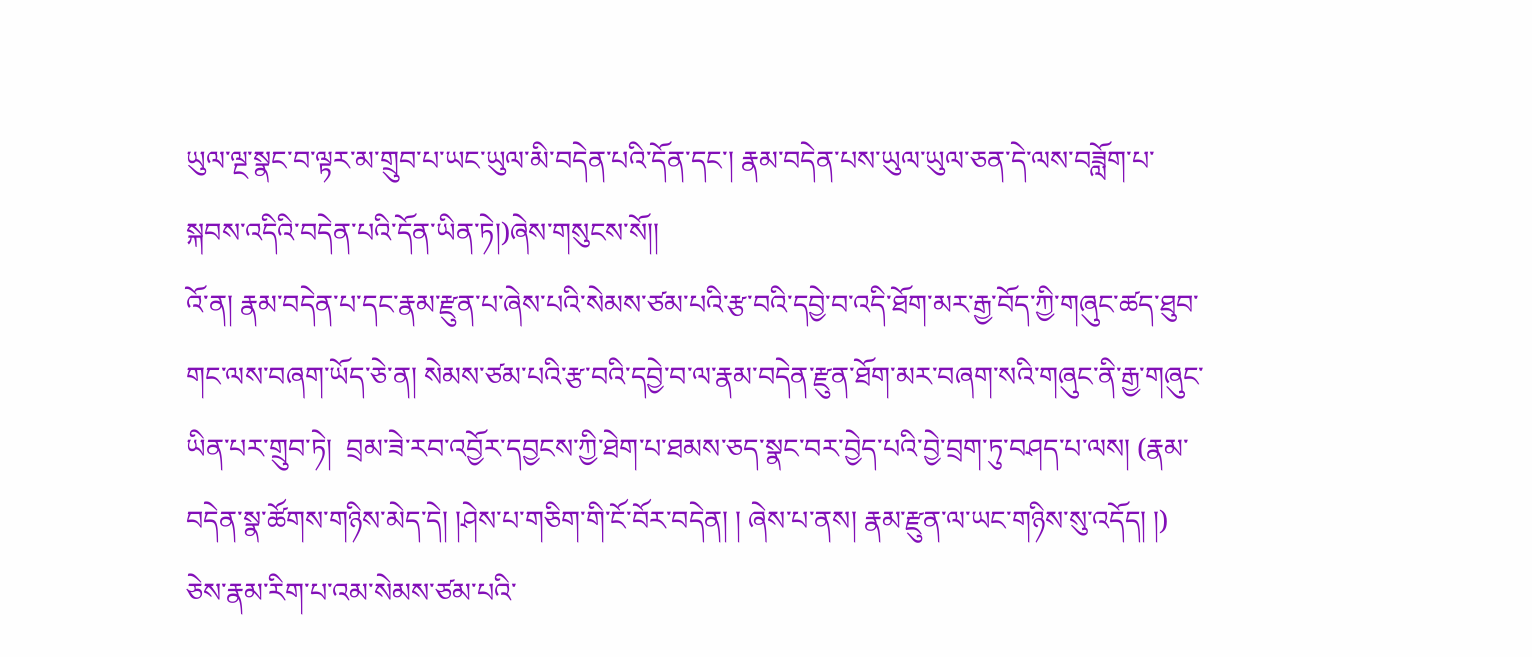ཡུལ་ལྔ་སྣང་བ་ལྟར་མ་གྲུབ་པ་ཡང་ཡུལ་མི་བདེན་པའི་དོན་དང་། རྣམ་བདེན་པས་ཡུལ་ཡུལ་ཅན་དེ་ལས་བཟློག་པ་སྐབས་འདིའི་བདེན་པའི་དོན་ཡིན་ཏེ།)ཞེས་གསུངས་སོ།།
འོ་ན། རྣམ་བདེན་པ་དང་རྣམ་རྫུན་པ་ཞེས་པའི་སེམས་ཙམ་པའི་རྩ་བའི་དབྱེ་བ་འདི་ཐོག་མར་རྒྱ་བོད་ཀྱི་གཞུང་ཚད་ཐུབ་གང་ལས་བཞག་ཡོད་ཅེ་ན། སེམས་ཙམ་པའི་རྩ་བའི་དབྱེ་བ་ལ་རྣམ་བདེན་རྫུན་ཐོག་མར་བཞག་སའི་གཞུང་ནི་རྒྱ་གཞུང་ཡིན་པར་གྲུབ་ཏེ།  བྲམ་ཟེ་རབ་འབྱོར་དབྱངས་ཀྱི་ཐེག་པ་ཐམས་ཅད་སྣང་བར་བྱེད་པའི་བྱེ་བྲག་ཏུ་བཤད་པ་ལས། (རྣམ་བདེན་སྣ་ཚོགས་གཉིས་མེད་དེ། །ཤེས་པ་གཅིག་གི་ངོ་བོར་བདེན། ། ཞེས་པ་ནས། རྣམ་རྫུན་ལ་ཡང་གཉིས་སུ་འདོད། །) ཅེས་རྣམ་རིག་པ་འམ་སེམས་ཙམ་པའི་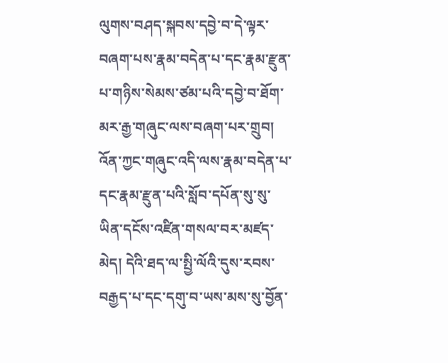ལུགས་བཤད་སྐབས་དབྱེ་བ་དེ་ལྟར་བཞག་པས་རྣམ་བདེན་པ་དང་རྣམ་རྫུན་པ་གཉིས་སེམས་ཙམ་པའི་དབྱེ་བ་ཐོག་མར་རྒྱ་གཞུང་ལས་བཞག་པར་གྲུབ། འོན་ཀྱང་གཞུང་འདི་ལས་རྣམ་བདེན་པ་དང་རྣམ་རྫུན་པའི་སློབ་དཔོན་སུ་སུ་ཡིན་དངོས་འཛིན་གསལ་བར་མཛད་མེད། དེའི་ཐད་ལ་སྤྱི་ལོའི་དུས་རབས་བརྒྱད་པ་དང་དགུ་བ་ཡས་མས་སུ་བྱོན་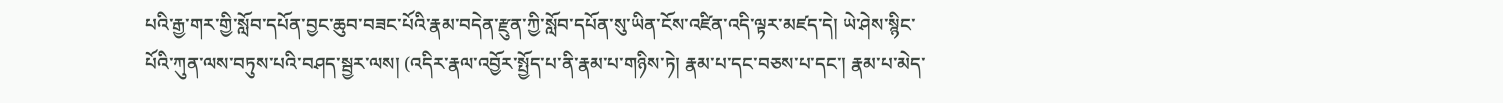པའི་རྒྱ་གར་གྱི་སློབ་དཔོན་བྱང་ཆུབ་བཟང་པོའི་རྣམ་བདེན་རྫུན་ཀྱི་སློབ་དཔོན་སུ་ཡིན་ངོས་འཛིན་འདི་ལྟར་མཛད་དེ། ཡེ་ཤེས་སྙིང་པོའི་ཀུན་ལས་བཏུས་པའི་བཤད་སྦྱར་ལས། (འདིར་རྣལ་འབྱོར་སྤྱོད་པ་ནི་རྣམ་པ་གཉིས་ཏེ། རྣམ་པ་དང་བཅས་པ་དང་། རྣམ་པ་མེད་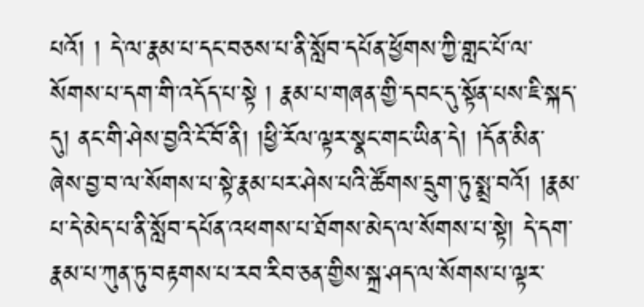པའོ། ། དེ་ལ་རྣམ་པ་དང་བཅས་པ་ནི་སློབ་དཔོན་ཕྱོགས་ཀྱི་གླང་པོ་ལ་སོགས་པ་དག་གི་འདོད་པ་སྟེ ། རྣམ་པ་གཞན་གྱི་དབང་དུ་སྟོན་པས་ཇི་སྐད་དུ། ནང་གི་ཤེས་བྱའི་ངོ་བོ་ནི། །ཕྱི་རོལ་ལྟར་སྣང་གང་ཡིན་དེ། །དོན་མིན་ཞེས་བྱ་བ་ལ་སོགས་པ་སྟེ་རྣམ་པར་ཤེས་པའི་ཚོགས་དྲུག་ཏུ་སྨྲ་བའོ། །རྣམ་པ་དེ་མེད་པ་ནི་སློབ་དཔོན་འཕགས་པ་ཐོགས་མེད་ལ་སོགས་པ་སྟེ། དེ་དག་རྣམ་པ་ཀུན་ཏུ་བརྟགས་པ་རབ་རིབ་ཅན་གྱིས་སྐྲ་ཤད་ལ་སོགས་པ་ལྟར་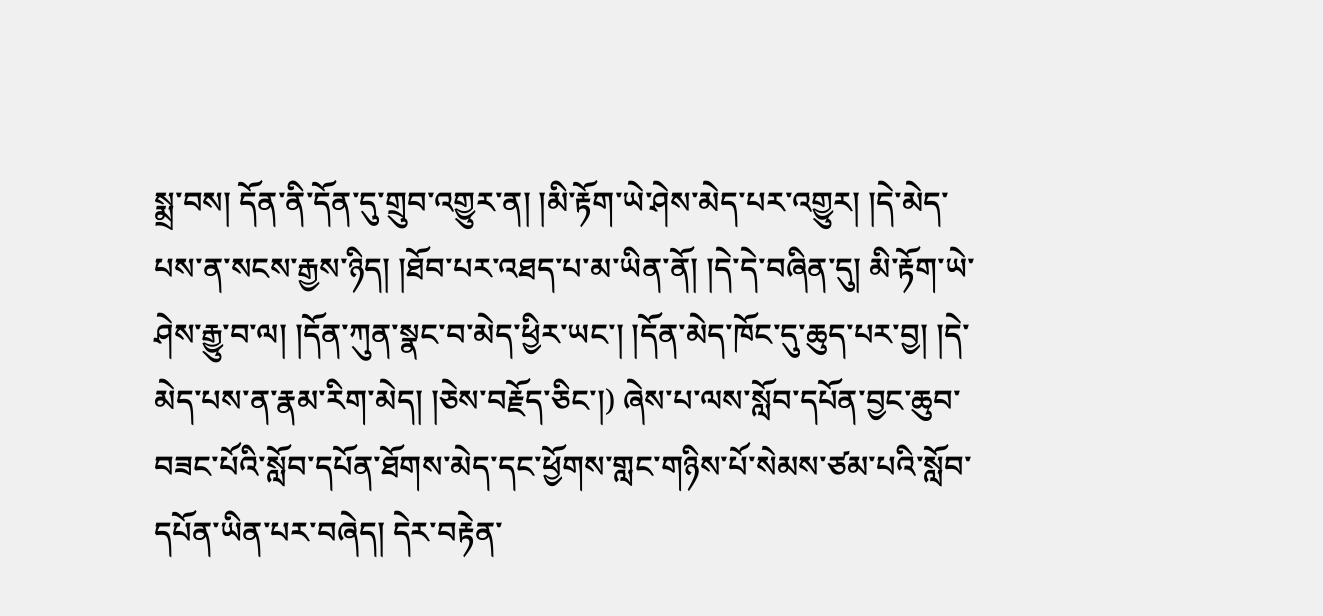སྨྲ་བས། དོན་ནི་དོན་དུ་གྲུབ་འགྱུར་ན། །མི་རྟོག་ཡེ་ཤེས་མེད་པར་འགྱུར། །དེ་མེད་པས་ན་སངས་རྒྱས་ཉིད། །ཐོབ་པར་འཐད་པ་མ་ཡིན་ནོ། །དེ་དེ་བཞིན་དུ། མི་རྟོག་ཡེ་ཤེས་རྒྱུ་བ་ལ། །དོན་ཀུན་སྣང་བ་མེད་ཕྱིར་ཡང་། །དོན་མེད་ཁོང་དུ་ཆུད་པར་བྱ། །དེ་མེད་པས་ན་རྣམ་རིག་མེད། །ཅེས་བརྗོད་ཅིང་།) ཞེས་པ་ལས་སློབ་དཔོན་བྱང་ཆུབ་བཟང་པོའི་སློབ་དཔོན་ཐོགས་མེད་དང་ཕྱོགས་གླང་གཉིས་པོ་སེམས་ཙམ་པའི་སློབ་དཔོན་ཡིན་པར་བཞེད། དེར་བརྟེན་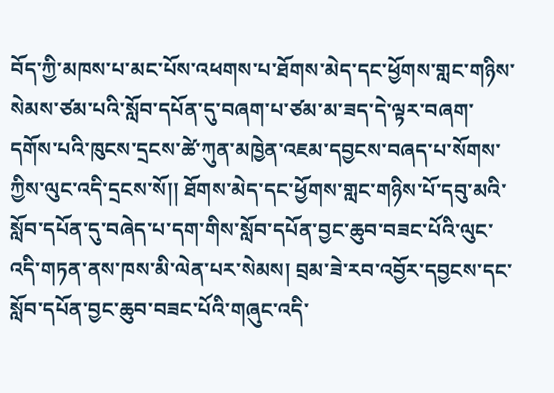བོད་ཀྱི་མཁས་པ་མང་པོས་འཕགས་པ་ཐོགས་མེད་དང་ཕྱོགས་གླང་གཉིས་སེམས་ཙམ་པའི་སློབ་དཔོན་དུ་བཞག་པ་ཙམ་མ་ཟད་དེ་ལྟར་བཞག་དགོས་པའི་ཁུངས་དྲངས་ཚེ་ཀུན་མཁྱེན་འཇམ་དབྱངས་བཞད་པ་སོགས་ཀྱིས་ལུང་འདི་དྲངས་སོ།། ཐོགས་མེད་དང་ཕྱོགས་གླང་གཉིས་པོ་དབུ་མའི་སློབ་དཔོན་དུ་བཞེད་པ་དག་གིས་སློབ་དཔོན་བྱང་ཆུབ་བཟང་པོའི་ལུང་འདི་གཏན་ནས་ཁས་མི་ལེན་པར་སེམས། བྲམ་ཟེ་རབ་འབྱོར་དབྱངས་དང་སློབ་དཔོན་བྱང་ཆུབ་བཟང་པོའི་གཞུང་འདི་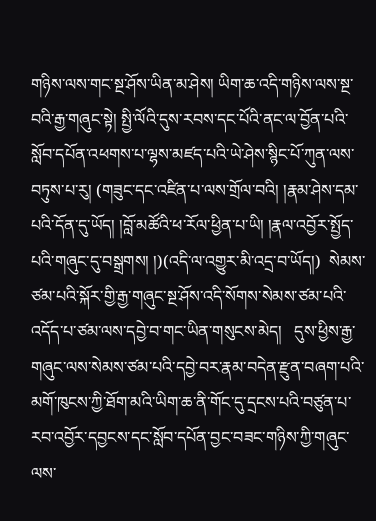གཉིས་ལས་གང་སྔ་ཤོས་ཡིན་མ་ཤེས། ཡིག་ཆ་འདི་གཉིས་ལས་སྔ་བའི་རྒྱ་གཞུང་སྟེ། སྤྱི་ལོའི་དུས་རབས་དང་པོའི་ནང་ལ་བྱོན་པའི་སློབ་དཔོན་འཕགས་པ་ལྷས་མཛད་པའི་ཡེ་ཤེས་སྙིང་པོ་ཀུན་ལས་བཏུས་པ་རུ། (གཟུང་དང་འཛིན་པ་ལས་གྲོལ་བའི། །རྣམ་ཤེས་དམ་པའི་དོན་དུ་ཡོད། །བློ་མཚོའི་ཕ་རོལ་ཕྱིན་པ་ཡི། །རྣལ་འབྱོར་སྤྱོད་པའི་གཞུང་དུ་བསྒྲགས། །)(འདི་ལ་འགྱུར་མི་འདྲ་བ་ཡོད།)  སེམས་ཙམ་པའི་སྐོར་གྱི་རྒྱ་གཞུང་སྔ་ཤོས་འདི་སོགས་སེམས་ཙམ་པའི་འདོད་པ་ཙམ་ལས་དབྱེ་བ་གང་ཡིན་གསུངས་མེད།   དུས་ཕྱིས་རྒྱ་གཞུང་ལས་སེམས་ཙམ་པའི་དབྱེ་བར་རྣམ་བདེན་རྫུན་བཞག་པའི་མགོ་ཁུངས་ཀྱི་ཐོག་མའི་ཡིག་ཆ་ནི་གོང་དུ་དྲངས་པའི་བཙུན་པ་རབ་འབྱོར་དབྱངས་དང་སློབ་དཔོན་བྱང་བཟང་གཉིས་ཀྱི་གཞུང་ལས་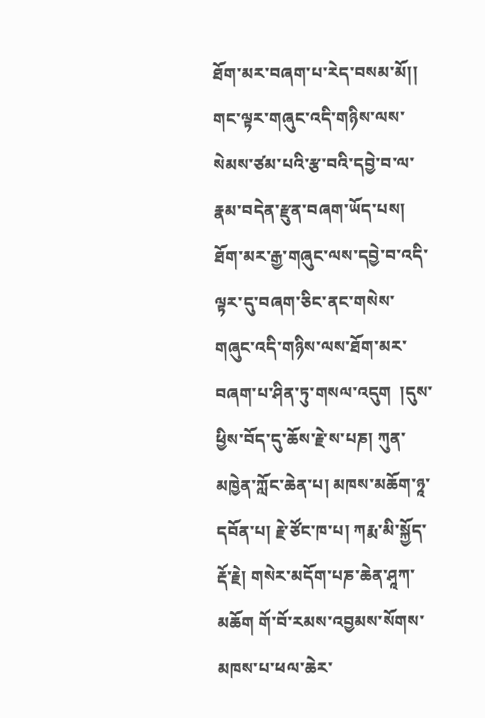ཐོག་མར་བཞག་པ་རེད་བསམ་མོ།།
གང་ལྟར་གཞུང་འདི་གཉིས་ལས་སེམས་ཙམ་པའི་རྩ་བའི་དབྱེ་བ་ལ་རྣམ་བདེན་རྫུན་བཞག་ཡོད་པས། ཐོག་མར་རྒྱ་གཞུང་ལས་དབྱེ་བ་འདི་ལྟར་དུ་བཞག་ཅིང་ནང་གསེས་གཞུང་འདི་གཉིས་ལས་ཐོག་མར་བཞག་པ་ཤིན་ཏུ་གསལ་འདུག  །དུས་ཕྱིས་བོད་དུ་ཆོས་རྗེ་ས་པཎ། ཀུན་མཁྱེན་ཀློང་ཆེན་པ། མཁས་མཆོག་ཉཱ་དབོན་པ། རྗེ་ཙོང་ཁ་པ། ཀརྨ་མི་སྐྱོད་རྡོ་རྗེ། གསེར་མདོག་པཎ་ཆེན་ཤཱཀ་མཆོག གོ་བོ་རམས་འབྱམས་སོགས་མཁས་པ་ཕལ་ཆེར་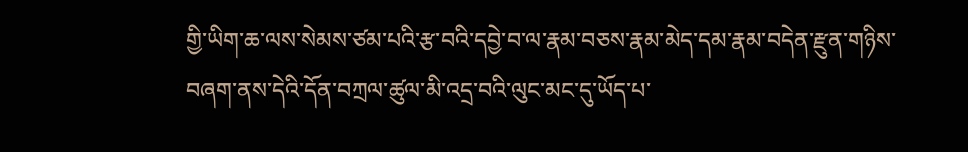གྱི་ཡིག་ཆ་ལས་སེམས་ཙམ་པའི་རྩ་བའི་དབྱེ་བ་ལ་རྣམ་བཅས་རྣམ་མེད་དམ་རྣམ་བདེན་རྫུན་གཉིས་བཞག་ནས་དེའི་དོན་བཀྲལ་ཚུལ་མི་འདྲ་བའི་ལུང་མང་དུ་ཡོད་པ་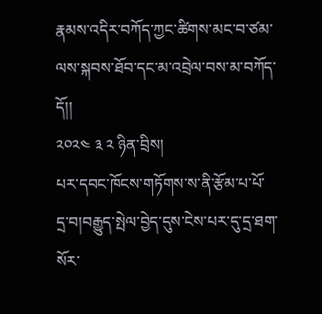རྣམས་འདིར་བཀོད་ཀྱང་ཚིགས་མང་བ་ཙམ་ལས་སྐབས་ཐོབ་དང་མ་འབྲེལ་བས་མ་བཀོད་དོ།།
༢༠༢༤ ༣ ༢ ཉིན་བྲིས།
པར་དབང་ཁོངས་གཏོགས་ས་ནི་རྩོམ་པ་པོ་དྲ་བ།བརྒྱུད་སྤེལ་བྱེད་དུས་ངེས་པར་དུ་དྲ་ཐག་སོར་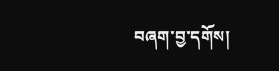བཞག་བྱ་དགོས།